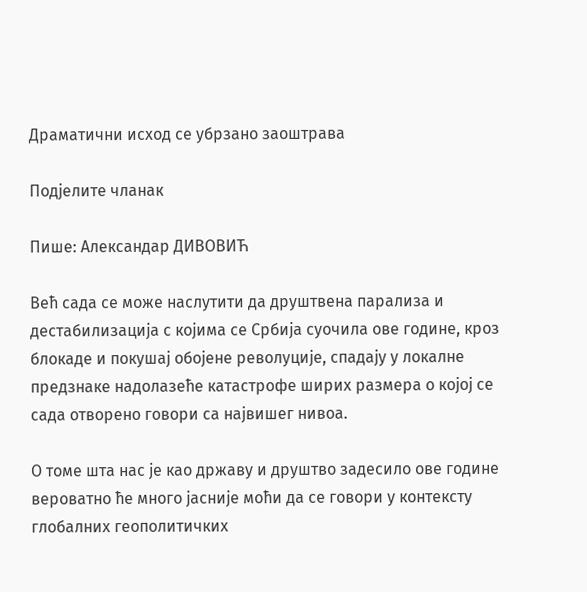Драматични исход се убрзано заоштрава

Подјелите чланак

Пише: Александар ДИВОВИЋ

Већ сада се може наслутити да друштвена парализа и дестабилизација с којима се Србија суочила ове године, кроз блокаде и покушај обојене револуције, спадају у локалне предзнаке надолазеће катастрофе ширих размера о којој се сада отворено говори са највишег нивоа.

О томе шта нас је као државу и друштво задесило ове године вероватно ће много јасније моћи да се говори у контексту глобалних геополитичких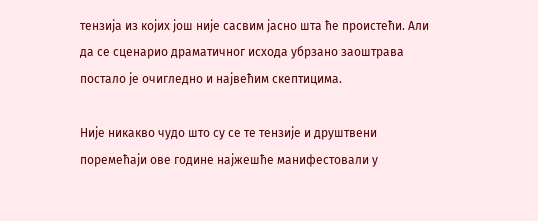тензија из којих још није сасвим јасно шта ће проистећи. Али да се сценарио драматичног исхода убрзано заоштрава постало је очигледно и највећим скептицима.

Није никакво чудо што су се те тензије и друштвени поремећаји ове године најжешће манифестовали у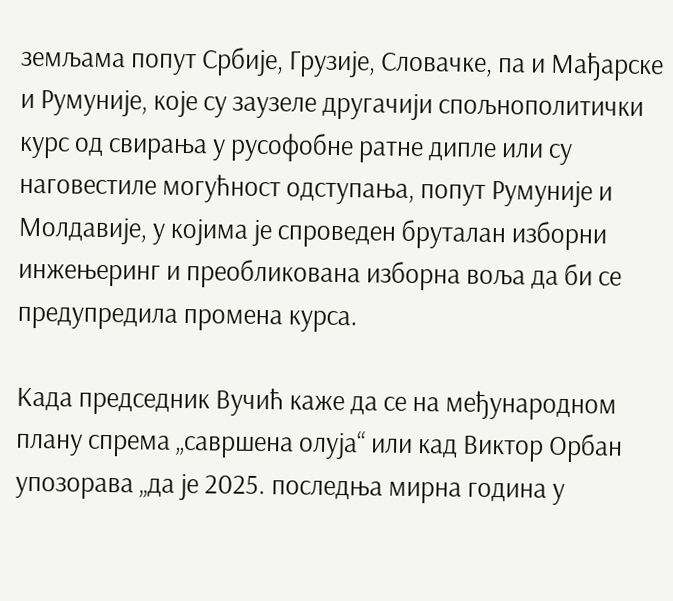земљама попут Србије, Грузије, Словачке, па и Мађарске и Румуније, које су заузеле другачији спољнополитички курс од свирања у русофобне ратне дипле или су наговестиле могућност одступања, попут Румуније и Молдавије, у којима је спроведен бруталан изборни инжењеринг и преобликована изборна воља да би се предупредила промена курса.

Када председник Вучић каже да се на међународном плану спрема „савршена олуја“ или кад Виктор Орбан упозорава „да је 2025. последња мирна година у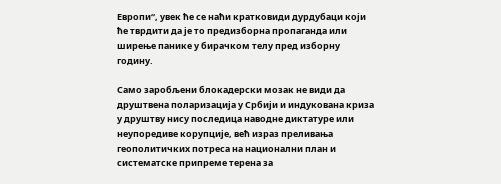Европи“, увек ће се наћи кратковиди дурдубаци који ће тврдити да је то предизборна пропаганда или ширење панике у бирачком телу пред изборну годину.

Само заробљени блокадерски мозак не види да друштвена поларизација у Србији и индукована криза у друштву нису последица наводне диктатуре или неупоредиве корупције, већ израз преливања геополитичких потреса на национални план и систематске припреме терена за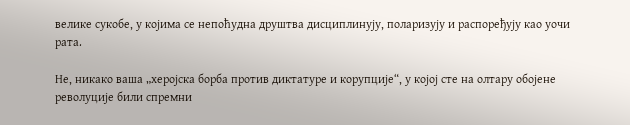велике сукобе, у којима се непоћудна друштва дисциплинују, поларизују и распоређују као уочи рата.

Не, никако ваша „херојска борба против диктатуре и корупције“, у којој сте на олтару обојене револуције били спремни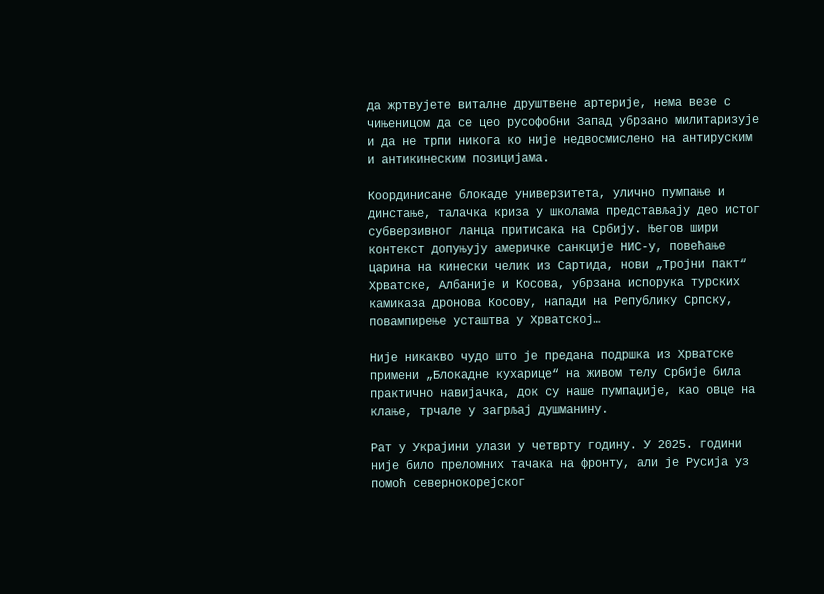да жртвујете виталне друштвене артерије, нема везе с чињеницом да се цео русофобни Запад убрзано милитаризује и да не трпи никога ко није недвосмислено на антируским и антикинеским позицијама.

Координисане блокаде универзитета, улично пумпање и динстање, талачка криза у школама представљају део истог субверзивног ланца притисака на Србију. Његов шири контекст допуњују америчке санкције НИС-у, повећање царина на кинески челик из Сартида, нови „Тројни пакт“ Хрватске, Албаније и Косова, убрзана испорука турских камиказа дронова Косову, напади на Републику Српску, повампирење усташтва у Хрватској…

Није никакво чудо што је предана подршка из Хрватске примени „Блокадне кухарице“ на живом телу Србије била практично навијачка, док су наше пумпаџије, као овце на клање, трчале у загрљај душманину.

Рат у Украјини улази у четврту годину. У 2025. години није било преломних тачака на фронту, али је Русија уз помоћ севернокорејског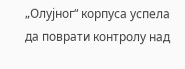„Олујног“ корпуса успела да поврати контролу над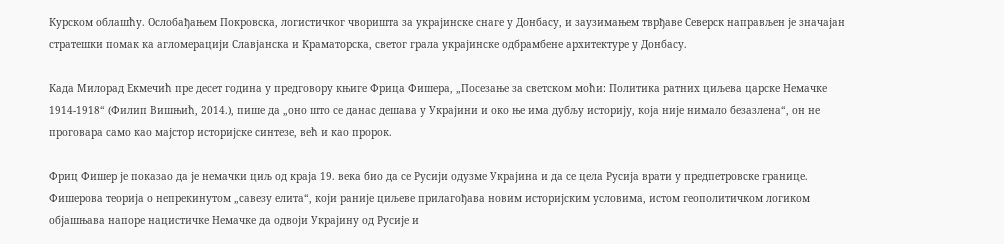Курском облашћу. Ослобађањем Покровска, логистичког чворишта за украјинске снаге у Донбасу, и заузимањем тврђаве Северск направљен је значајан стратешки помак ка агломерацији Славјанска и Краматорска, светог грала украјинске одбрамбене архитектуре у Донбасу.

Када Милорад Екмечић пре десет година у предговору књиге Фрица Фишера, „Посезање за светском моћи: Политика ратних циљева царске Немачке 1914-1918“ (Филип Вишњић, 2014.), пише да „оно што се данас дешава у Украјини и око ње има дубљу историју, која није нимало безазлена“, он не проговара само као мајстор историјске синтезе, већ и као пророк.

Фриц Фишер је показао да је немачки циљ од краја 19. века био да се Русији одузме Украјина и да се цела Русија врати у предпетровске границе. Фишерова теорија о непрекинутом „савезу елита“, који раније циљеве прилагођава новим историјским условима, истом геополитичком логиком објашњава напоре нацистичке Немачке да одвоји Украјину од Русије и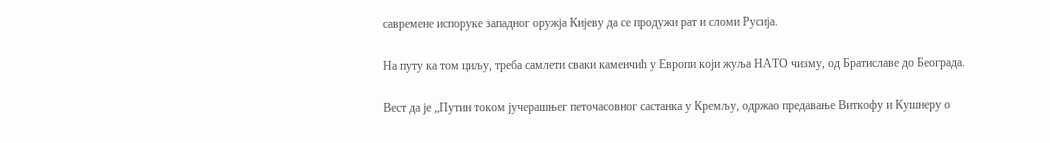савремене испоруке западног оружја Кијеву да се продужи рат и сломи Русија.

На путу ка том циљу, треба самлети сваки каменчић у Европи који жуља НАТО чизму, од Братиславе до Београда.

Вест да је „Путин током јучерашњег петочасовног састанка у Кремљу, одржао предавање Виткофу и Кушнеру о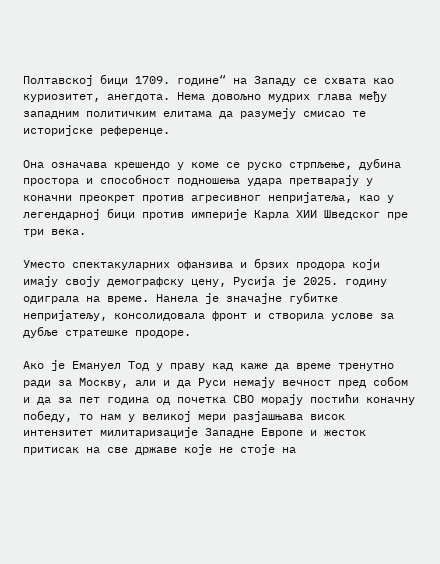Полтавској бици 1709. године“ на Западу се схвата као куриозитет, анегдота. Нема довољно мудрих глава међу западним политичким елитама да разумеју смисао те историјске референце.

Она означава крешендо у коме се руско стрпљење, дубина простора и способност подношења удара претварају у коначни преокрет против агресивног непријатеља, као у легендарној бици против империје Карла XИИ Шведског пре три века.

Уместо спектакуларних офанзива и брзих продора који имају своју демографску цену, Русија је 2025. годину одиграла на време. Нанела је значајне губитке непријатељу, консолидовала фронт и створила услове за дубље стратешке продоре.

Ако је Емануел Тод у праву кад каже да време тренутно ради за Москву, али и да Руси немају вечност пред собом и да за пет година од почетка СВО морају постићи коначну победу, то нам у великој мери разјашњава висок интензитет милитаризације Западне Европе и жесток притисак на све државе које не стоје на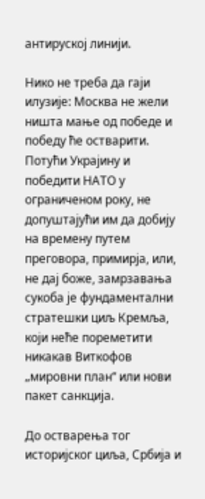антируској линији.

Нико не треба да гаји илузије: Москва не жели ништа мање од победе и победу ће остварити. Потући Украјину и победити НАТО у ограниченом року, не допуштајући им да добију на времену путем преговора, примирја, или, не дај боже, замрзавања сукоба је фундаментални стратешки циљ Кремља, који неће пореметити никакав Виткофов „мировни план“ или нови пакет санкција.

До остварења тог историјског циља, Србија и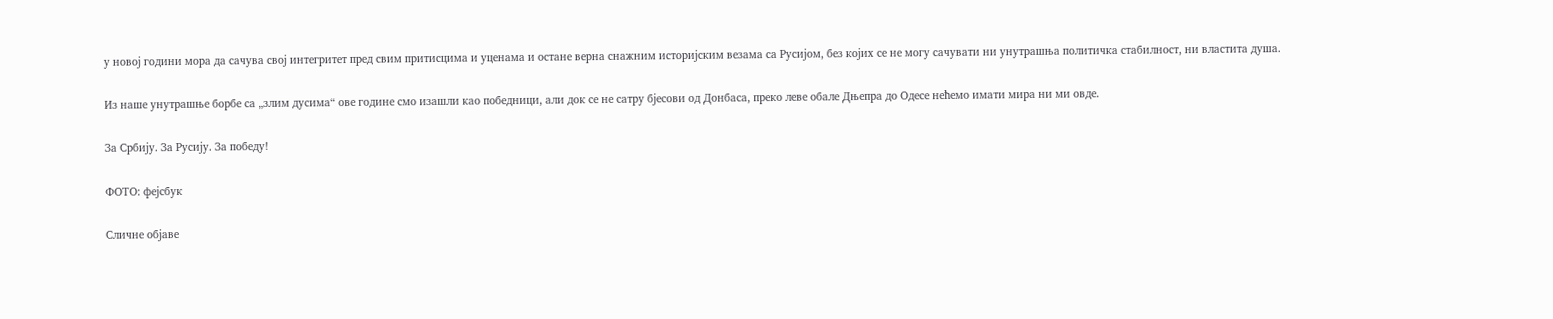у новој години мора да сачува свој интегритет пред свим притисцима и уценама и остане верна снажним историјским везама са Русијом, без којих се не могу сачувати ни унутрашња политичка стабилност, ни властита душа.

Из наше унутрашње борбе са „злим дусима“ ове године смо изашли као победници, али док се не сатру бјесови од Донбаса, преко леве обале Дњепра до Одесе нећемо имати мира ни ми овде.

За Србију. За Русију. За победу!

ФОТО: фејсбук

Сличне објаве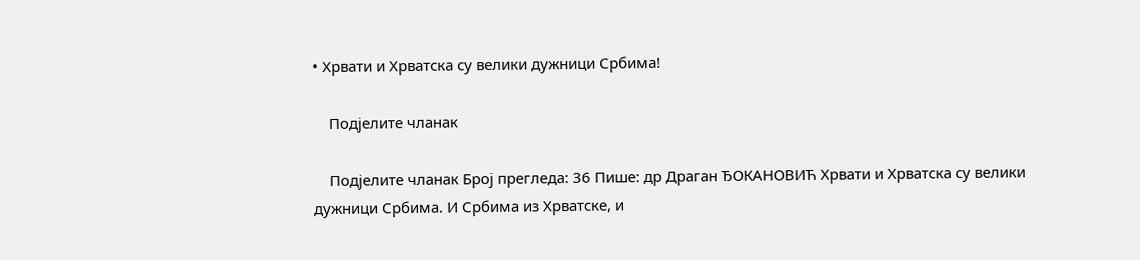• Хрвати и Хрватска су велики дужници Србима!

    Подјелите чланак

    Подјелите чланак Број прегледа: 36 Пише: др Драган ЂОКАНОВИЋ Хрвати и Хрватска су велики дужници Србима. И Србима из Хрватске, и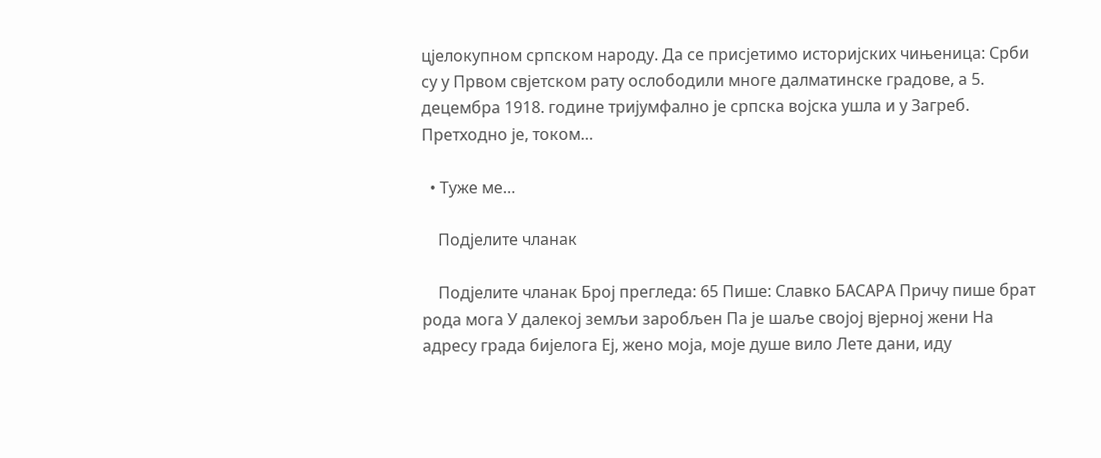цјелокупном српском народу. Да се присјетимо историјских чињеница: Срби су у Првом свјетском рату ослободили многе далматинске градове, а 5. децембра 1918. године тријумфално је српска војска ушла и у Загреб. Претходно је, током…

  • Туже ме…

    Подјелите чланак

    Подјелите чланак Број прегледа: 65 Пише: Славко БАСАРА Причу пише брат рода мога У далекој земљи заробљен Па је шаље својој вјерној жени На адресу града бијелога Еј, жено моја, моје душе вило Лете дани, иду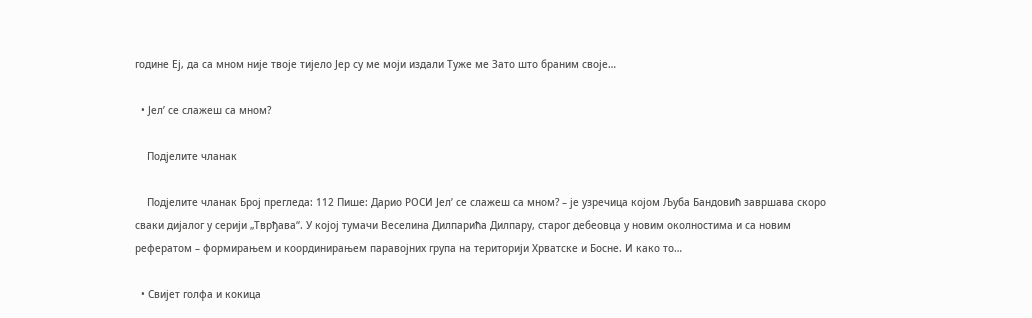године Еј, да са мном није твоје тијело Јер су ме моји издали Туже ме Зато што браним своје…

  • Јел’ се слажеш са мном?

    Подјелите чланак

    Подјелите чланак Број прегледа: 112 Пише: Дарио РОСИ Јел’ се слажеш са мном? – је узречица којом Љуба Бандовић завршава скоро сваки дијалог у серији „Тврђава“. У којој тумачи Веселина Дилпарића Дилпару, старог дебеовца у новим околностима и са новим рефератом – формирањем и координирањем паравојних група на територији Хрватске и Босне. И како то…

  • Свијет голфа и кокица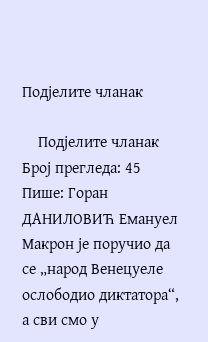Подјелите чланак

    Подјелите чланак Број прегледа: 45 Пише: Горан ДАНИЛОВИЋ Емануел Макрон је поручио да се „народ Венецуеле ослободио диктатора“, а сви смо у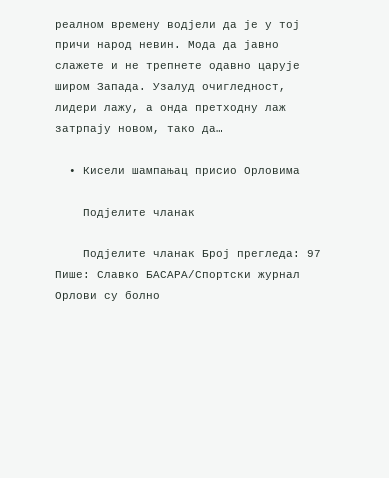реалном времену водјели да је у тој причи народ невин. Мода да јавно слажете и не трепнете одавно царује широм Запада. Узалуд очигледност, лидери лажу, а онда претходну лаж затрпају новом, тако да…

  • Кисели шампањац присио Орловима

    Подјелите чланак

    Подјелите чланак Број прегледа: 97 Пише: Славко БАСАРА/Спортски журнал Орлови су болно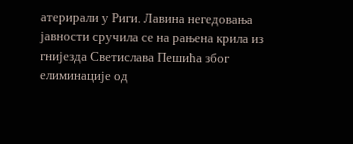атерирали у Риги. Лавина негедовања јавности сручила се на рањена крила из гнијезда Светислава Пешића због елиминације од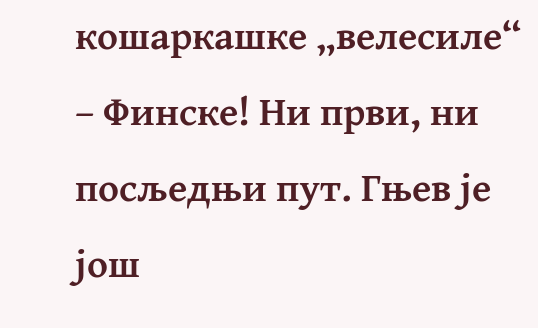кошаркашке „велесиле“ – Финске! Ни први, ни посљедњи пут. Гњев је још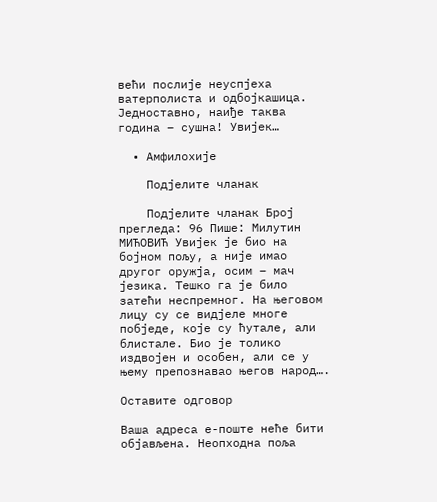већи послије неуспјеха ватерполиста и одбојкашица. Једноставно, наиђе таква година – сушна! Увијек…

  • Амфилохије

    Подјелите чланак

    Подјелите чланак Број прегледа: 96 Пише: Милутин МИЋОВИЋ Увијек је био на бојном пољу, а није имао другог оружја, осим – мач језика. Тешко га је било затећи неспремног. На његовом лицу су се видјеле многе побједе, које су ћутале, али блистале. Био је толико издвојен и особен, али се у њему препознавао његов народ….

Оставите одговор

Ваша адреса е-поште неће бити објављена. Неопходна поља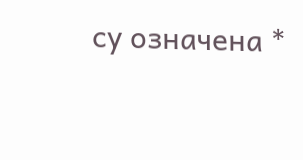су означена *